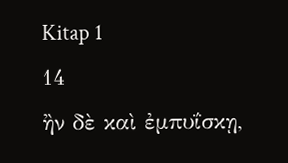Kitap 1
14
ἢν δὲ καὶ ἐμπυΐσκῃ,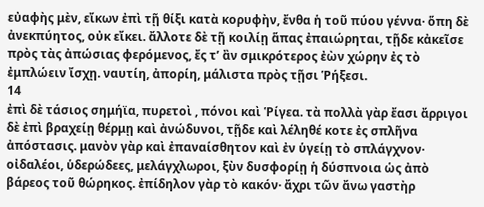εὐαφὴς μὲν, εἴκων ἐπὶ τῇ θίξι κατὰ κορυφὴν, ἔνθα ἡ τοῦ πύου γέννα· ὅπη δὲ ἀνεκπύητος, οὐκ εἴκει. ἄλλοτε δὲ τῇ κοιλίῃ ἅπας ἐπαιώρηται, τῇδε κἀκεῖσε πρὸς τὰς ἀπώσιας φερόμενος, ἔς τʼ ἂν σμικρότερος ἐὼν χώρην ἐς τὸ ἐμπλώειν ἴσχῃ. ναυτίη, ἀπορίη, μάλιστα πρὸς τῇσι Ῥήξεσι.
14
ἐπὶ δὲ τάσιος σημήϊα, πυρετοὶ , πόνοι καὶ Ῥίγεα. τὰ πολλὰ γὰρ ἔασι ἄρριγοι δὲ ἐπὶ βραχείῃ θέρμῃ καὶ ἀνώδυνοι, τῇδε καὶ λέληθέ κοτε ἐς σπλῆνα ἀπόστασις. μανὸν γὰρ καὶ ἐπαναίσθητον καὶ ἐν ὑγείῃ τὸ σπλάγχνον· οἰδαλέοι, ὑδερώδεες, μελάγχλωροι, ξὺν δυσφορίῃ ἡ δύσπνοια ὡς ἀπὸ βάρεος τοῦ θώρηκος. ἐπίδηλον γὰρ τὸ κακόν· ἄχρι τῶν ἄνω γαστὴρ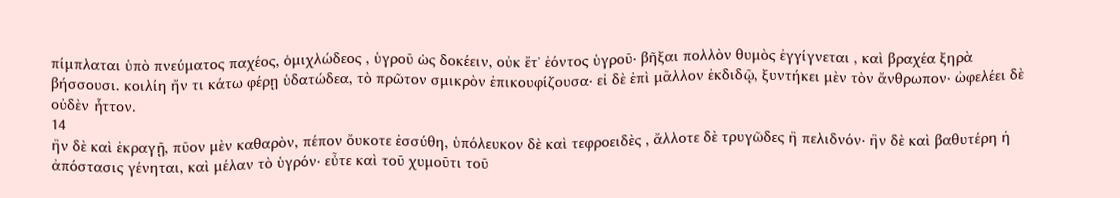πίμπλαται ὑπὸ πνεύματος παχέος, ὁμιχλώδεος , ὑγροῦ ὡς δοκέειν, οὐκ ἔτʼ ἐόντος ὑγροῦ· βῆξαι πολλὸν θυμὸς ἐγγίγνεται , καὶ βραχέα ξηρὰ βήσσουσι. κοιλίη ἤν τι κάτω φέρῃ ὑδατώδεα, τὸ πρῶτον σμικρὸν ἐπικουφίζουσα· εἰ δὲ ἐπὶ μᾶλλον ἐκδιδῷ, ξυντήκει μὲν τὸν ἄνθρωπον· ὠφελέει δὲ οὐδὲν ἧττον.
14
ἢν δὲ καὶ ἐκραγῇ, πῦον μὲν καθαρὸν, πέπον ὄυκοτε ἐσσύθη, ὑπόλευκον δὲ καὶ τεφροειδὲς , ἄλλοτε δὲ τρυγῶδες ἢ πελιδνόν· ἢν δὲ καὶ βαθυτέρη ἡ ἀπόστασις γένηται, καὶ μέλαν τὸ ὑγρόν· εὖτε καὶ τοῦ χυμοῦτι τοῦ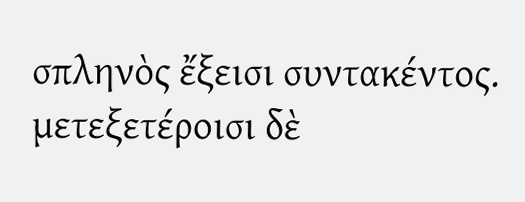σπληνὸς ἔξεισι συντακέντος. μετεξετέροισι δὲ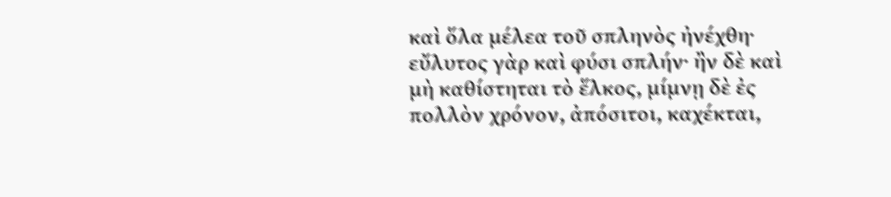καὶ ὅλα μέλεα τοῦ σπληνὸς ἠνέχθη· εὔλυτος γὰρ καὶ φύσι σπλήν· ἢν δὲ καὶ μὴ καθίστηται τὸ ἕλκος, μίμνῃ δὲ ἐς πολλὸν χρόνον, ἀπόσιτοι, καχέκται,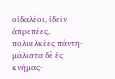οἰδαλέοι, ἰδεῖν ἀπρεπέες, πολυελκέες πάντη· μάλιστα δὲ ἐς κνήμας·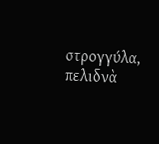στρογγύλα, πελιδνὰ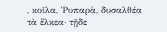, κοῖλα, Ῥυπαρὰ, δυσαλθέα τὰ ἕλκεα· τῇδε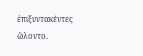ἐπιξυντακέντες ὤλοντο.